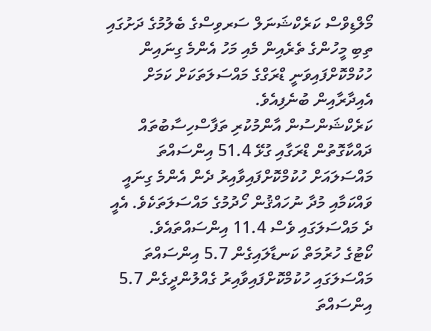މޯލްޑިވްސް ކަރެކްޝަނަލް ސަރވިސްގެ ބެލުމުގެ ދަށުގައި ތިބި މީހުންގެ ތެރެއިން މެއި މަހު އެންމެ ގިނައިން ހުކުމްކޮށްފައިވަނީ ޑްރަގްގެ މައްސަލަތަކަށް ކަމަށް އެއިދާރާއިން ބުނެފިއެވެ.
ކަރެކްޝަންސުން އާންމުކުރި ތަފާސްހިސާބުތައް ދައްކާގޮތުން ޑްރަގާއި ގުޅޭ 51.4 އިންސައްތަ މައްސަލައަށް ހުކުމްކޮށްފައިވާއިރު ދެން އެންމެ ގިނައީ ވައްކަމާއި މުދާ ނުހައްޤުން ހޯދުމުގެ މައްސަލަތަކެވެ. އެއީ ދެ މައްސަލަގައި ވެސް 11.4 އިންސައްތައެވެ.
ކޯޓުގެ ހުރުމަތް ކަނޑާލައިގެން 5.7 އިންސައްތަ މައްސަލަގައި ހުކުމްކޮށްފައިވާއިރު ގެއްލުންދީގެން 5.7 އިންސައްތަ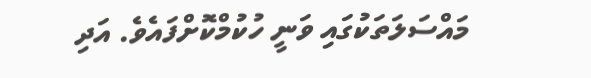މައްސަލަތަކުގައި ވަނީ ހުކުމްކޮށްފައެވެ. އަދި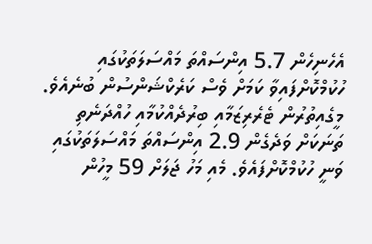އެހެނިހެން 5.7 އިންސައްތަ މައްސަލަތަކުގައި ހުކުމްކޮށްފައިވާ ކަމަށް ވެސް ކަރެކްޝަންސުން ބުނެއެވެ.
މީގެއިތުރުން ޓެރެރިޒަމާއި ބިރުދެއްކުމާއި ހުއްދަނެތި ތަނަކަށް ވަދެގެން 2.9 އިންސައްތަ މައްސަލަތަކުގައި ވަނީ ހުކުމްކޮށްފައެވެ. މެއި މަހު ޖަލަށް 59 މީހުން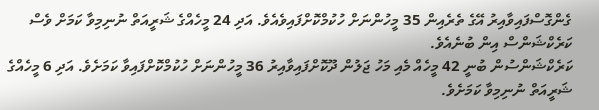ގެންގޮސްފައިވާއިރު އޭގެ ތެރެއިން 35 މީހުންނަށް ހުކުމްކޮށްފައިވެއެވެ. އަދި 24 މީހެއްގެ ޝަރީއަތް ނުނިމިވާ ކަމަށް ވެސް ކަރެކްޝަންސް އިން ބުނެއެވެ.
ކަރެކްޝަންސުން ބުނީ 42 މީހެއް މެއި މަހު ޖަލުން ދޫކޮށްފައިވާއިރު 36 މީހުންނަށް ހުކުމްކޮށްފައިވާ ކަމަށެވެ. އަދި 6 މީހެއްގެ ޝަރީއަތް ނުނިމިވާ ކަމަށެވެ.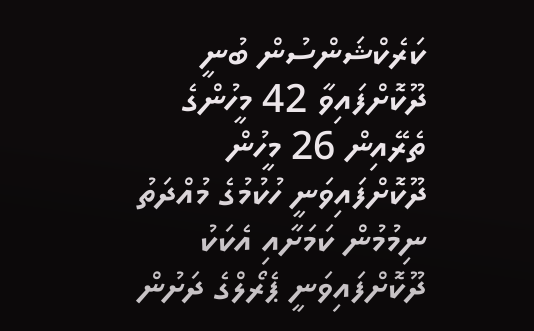ކަރެކްޝަންސުން ބުނީ ދޫކޮށްފައިވާ 42 މީހުންގެ ތެރޭއިން 26 މީހުން ދޫކޮށްފައިވަނީ ހުކުމުގެ މުއްދަތު ނިމުމުން ކަމަށާއި އެކަކު ދޫކޮށްފައިވަނީ ޕެރޯލްގެ ދަށުން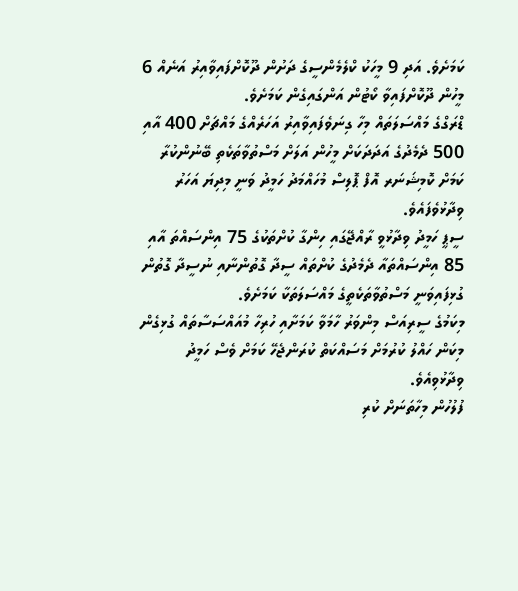ކަމަށެވެ. އަދި 9 މީހަކު ކްލެމެންސީގެ ދަށުން ދޫކޮށްފައިވާއިރު އަނެއް 6 މީހުން ދޫކޮށްފައިވާ ކޯޓުން އަންގައިގެން ކަމަށެވެ.
ޑްރަގްގެ މައްސަލަތައް މިހާ ގިނަވެފައިވާއިރު އަހަރެއްގެ މައްޗަށް 400 އާއި 500 ދެމެދުގެ އަދަދަކަށް މީހުން އަލަށް މަސްތުވާތަކެތި ބޭނުންކުރާ ކަމަށް ކޮމިޝަނަރ އޮފް ޕޮލިސް މުހައްމަދު ހަމީދު ވަނީ މިދިޔަ އަހަރު ވިދާޅުވެފައެވެ.
ސީޕީ ހަމީދު ވިދާޅުވީ ރާއްޖޭގައި ހިންގާ ކުށްތަކުގެ 75 އިންސައްތަ އާއި 85 އިންސައްތައާ ދެމެދުގެ ކުށްތައް ސީދާ ގޮތުންނާއި ނުސީދާ ގޮތުން ގުޅިފައިވަނީ މަސްތުވާތަކެތީގެ މައްސަލަތަކާ ކަމަށެވެ.
މިކަމުގެ ސީރިއަސް މިންވަރު ހާމަވާ ކަމަށާއި ހުރިހާ މުއައްސަސާތައް ގުޅިގެން މިކަން ހައްލު ކުރުމަށް މަސައްކަތް ކުރަންޖެހޭ ކަމަށް ވެސް ހަމީދު ވިދާޅުވިއެވެ.
ފުލުހުން މިހާތަނަށް ކުރި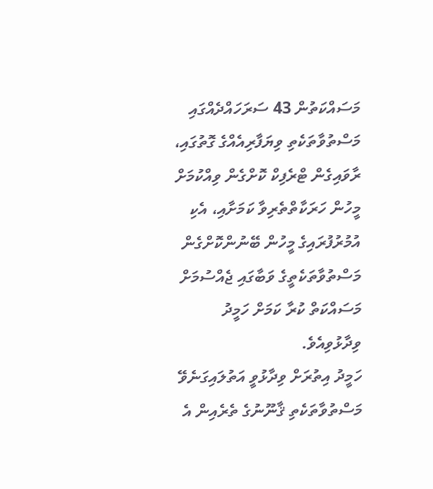މަސައްކަތުން 43 ސަރަހައްދެއްގައި މަސްތުވާތަކެތި ވިޔަފާރިއެއްގެ ގޮތުގައި، ރާވައިގެން ޓްރެފިކް ކޮށްގެން ވިއްކުމަށް މީހުން ހަރަކާތްތެރިވާ ކަމަށާއި، އެކި އުމުރުފުރައިގެ މީހުން ބޭނުންކޮށްގެން މަސްތުވާތަކެތީގެ ވަބާގައި ޖެއްސުމަށް މަސައްކަތް ކުރާ ކަމަށް ހަމީދު ވިދާޅުވިއެވެ.
ހަމީދު އިތުރަށް ވިދާޅުވީ އަތުލައިގަނެވޭ މަސްތުވާތަކެތި ޤާނޫނުގެ ތެރެއިން އެ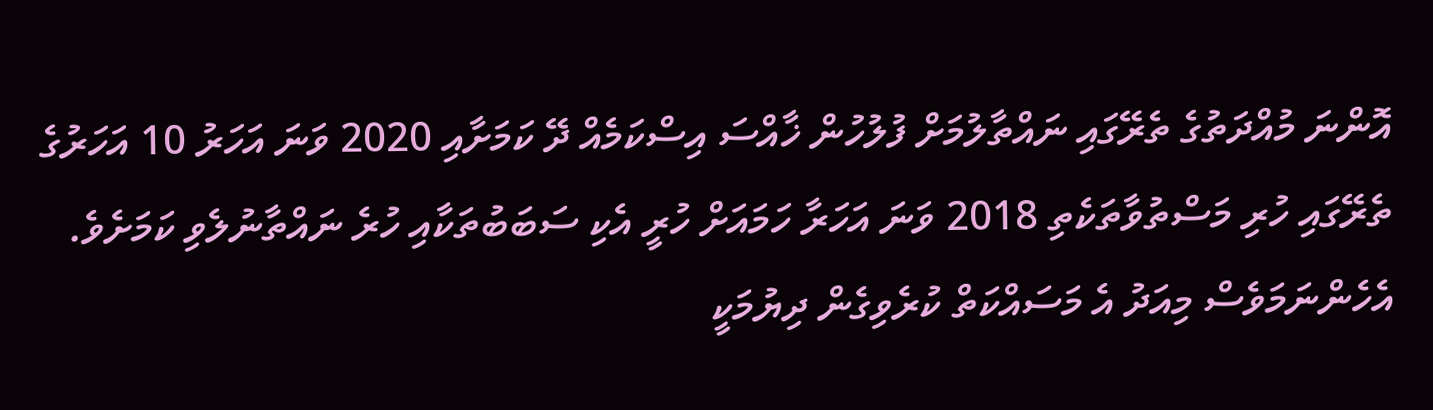އޮންނަ މުއްދަތުގެ ތެރޭގައި ނައްތާލުމަށް ފުލުހުން ޚާއްސަ އިސްކަމެއް ދޭ ކަމަށާއި 2020 ވަނަ އަހަރު 10 އަހަރުގެ ތެރޭގައި ހުރި މަސްތުވާތަކެތި 2018 ވަނަ އަހަރާ ހަމައަށް ހުރީ އެކި ސަބަބުތަކާއި ހުރެ ނައްތާނުލެވި ކަމަށެވެ. އެހެންނަމަވެސް މިއަދު އެ މަސައްކަތް ކުރެވިގެން ދިޔުމަކީ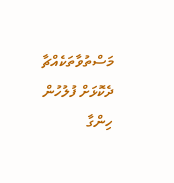މަސްތުވާތަކެއްޗާ ދެކޮޅަށް ފުލުހުން ހިންގާ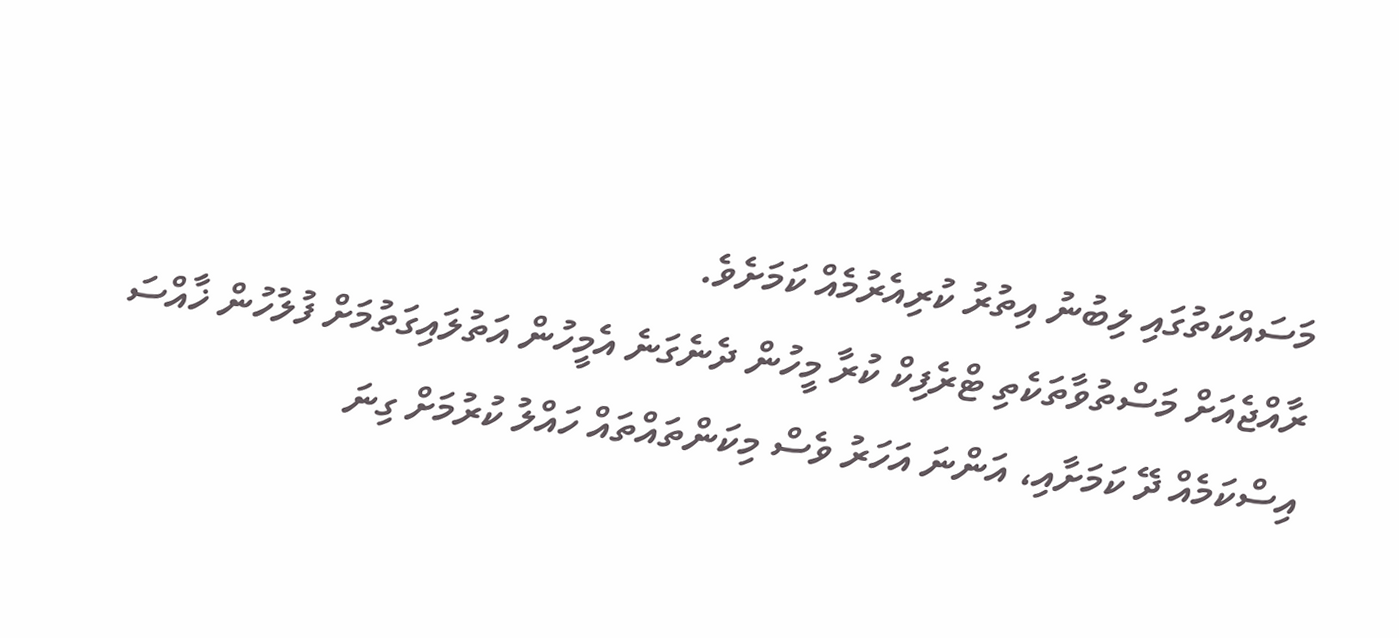މަސައްކަތުގައި ލިބުނު އިތުރު ކުރިއެރުމެއް ކަމަށެވެ.
ރާއްޖެއަށް މަސްތުވާތަކެތި ޓްރެފިކް ކުރާ މީހުން ދެނެގަނެ އެމީހުން އަތުލައިގަތުމަށް ފުލުހުން ޚާއްސަ އިސްކަމެއް ދޭ ކަމަށާއި، އަންނަ އަހަރު ވެސް މިކަންތައްތައް ހައްލު ކުރުމަށް ގިނަ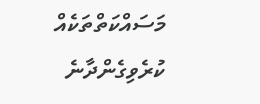މަސައްކަތްތަކެއް ކުރެވިގެންދާނެ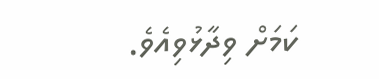ކަމަށް ވިދާޅުވިއެވެ.